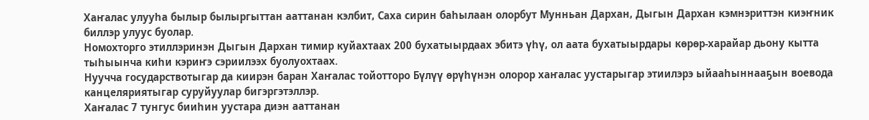Хаҥалас улууһа былыр былыргыттан ааттанан кэлбит, Саха сирин баһылаан олорбут Мунньан Дархан, Дыгын Дархан кэмнэриттэн киэҥник биллэр улуус буолар.
Номохторго этиллэринэн Дыгын Дархан тимир куйахтаах 200 бухатыырдаах эбитэ үһү, ол аата бухатыырдары көрөр-харайар дьону кытта тыһыынча киһи кэриҥэ сэриилээх буолуохтаах.
Нуучча государствотыгар да киирэн баран Хаҥалас тойотторо Бүлүү өрүһүнэн олорор хаҥалас уустарыгар этиилэрэ ыйааһыннааҕын воевода канцеляриятыгар суруйуулар бигэргэтэллэр.
Хаҥалас 7 тунгус бииһин уустара диэн ааттанан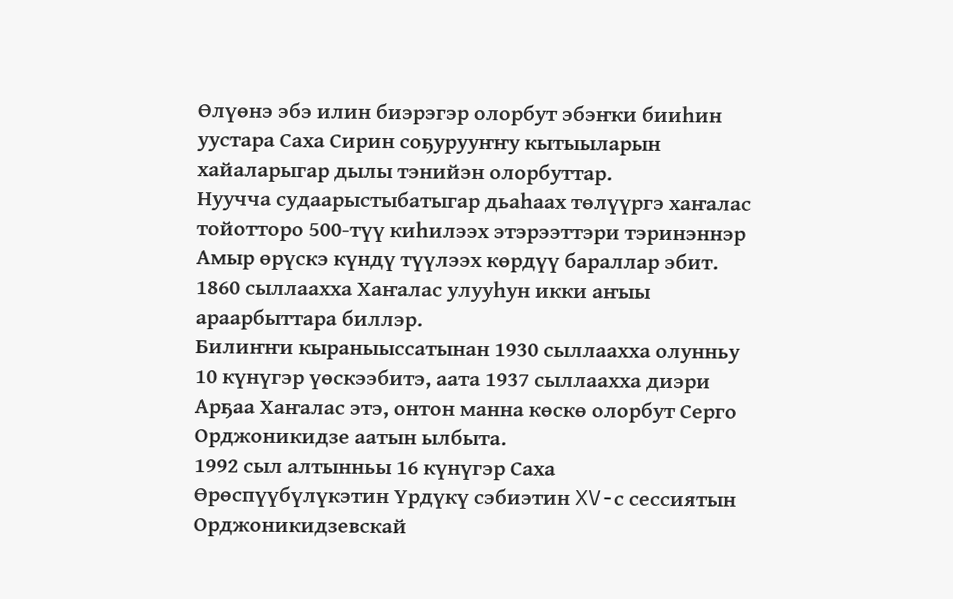Өлүөнэ эбэ илин биэрэгэр олорбут эбэҥки бииһин уустара Саха Сирин соҕурууҥҥу кытыыларын хайаларыгар дылы тэнийэн олорбуттар.
Нуучча судаарыстыбатыгар дьаһаах төлүүргэ хаҥалас тойотторо 500-түү киһилээх этэрээттэри тэринэннэр Амыр өрүскэ күндү түүлээх көрдүү бараллар эбит.
1860 сыллаахха Хаҥалас улууһун икки аҥыы араарбыттара биллэр.
Билиҥҥи кыраныыссатынан 1930 сыллаахха олунньу 10 күнүгэр үөскээбитэ, аата 1937 сыллаахха диэри Арҕаа Хаҥалас этэ, онтон манна көскө олорбут Серго Орджоникидзе аатын ылбыта.
1992 сыл алтынньы 16 күнүгэр Саха Өрөспүүбүлүкэтин Үрдүкү сэбиэтин XV-с сессиятын Орджоникидзевскай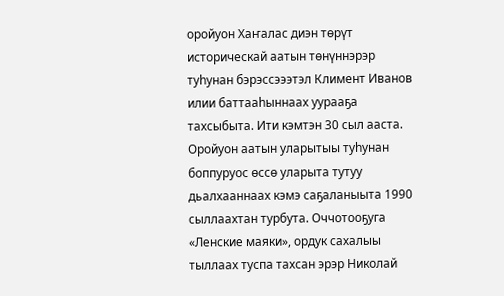оройуон Хаҥалас диэн төрүт историческай аатын төнүннэрэр туһунан бэрэссэээтэл Климент Иванов илии баттааһыннаах уурааҕа тахсыбыта. Ити кэмтэн 30 сыл ааста.
Оройуон аатын уларытыы туһунан боппуруос өссө уларыта тутуу дьалхааннаах кэмэ саҕаланыыта 1990 сыллаахтан турбута. Оччотооҕуга «Ленские маяки», ордук сахалыы тыллаах туспа тахсан эрэр Николай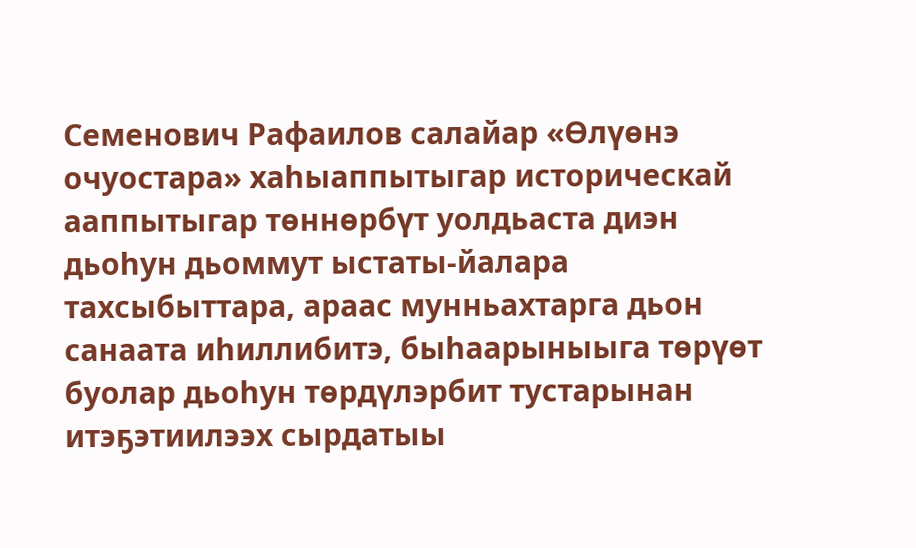Семенович Рафаилов салайар «Өлүөнэ очуостара» хаһыаппытыгар историческай ааппытыгар төннөрбүт уолдьаста диэн дьоһун дьоммут ыстаты-йалара тахсыбыттара, араас мунньахтарга дьон санаата иһиллибитэ, быһаарыныыга төрүөт буолар дьоһун төрдүлэрбит тустарынан итэҕэтиилээх сырдатыы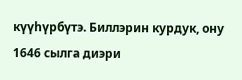күүһүрбүтэ. Биллэрин курдук, ону 1646 сылга диэри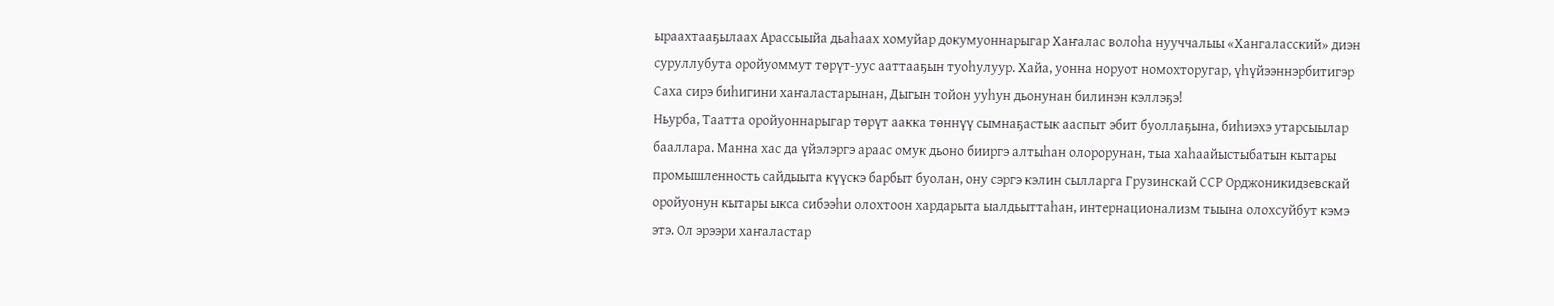ыраахтааҕылаах Арассыыйа дьаһаах хомуйар докумуоннарыгар Хаҥалас волоһа нууччалыы «Хангаласский» диэн суруллубута оройуоммут төрүт-уус ааттааҕын туоһулуур. Хайа, уонна норуот номохторугар, үһүйээннэрбитигэр Саха сирэ биһигини хаҥаластарынан, Дыгын тойон ууһун дьонунан билинэн кэллэҕэ!
Ньурба, Таатта оройуоннарыгар төрүт аакка төннүү сымнаҕастык ааспыт эбит буоллаҕына, биһиэхэ утарсыылар бааллара. Манна хас да үйэлэргэ араас омук дьоно бииргэ алтыһан олорорунан, тыа хаһаайыстыбатын кытары промышленность сайдыыта күүскэ барбыт буолан, ону сэргэ кэлин сылларга Грузинскай ССР Орджоникидзевскай оройуонун кытары ыкса сибээһи олохтоон хардарыта ыалдьыттаһан, интернационализм тыына олохсуйбут кэмэ этэ. Ол эрээри хаҥаластар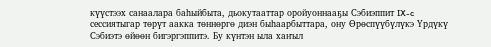күүстээх санаалара баһыйбыта, дьокутааттар оройуоннааҕы Сэбиэппит IX-c сессиятыгар төрүт аакка төннөргө диэн быһаарбыттара, ону Өрөспүүбүлүкэ Үрдүкү Сэбиэтэ өйөөн бигэргэппитэ. Бу күнтэн ыла хаҥыл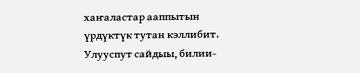хаҥаластар ааппытын үрдүктүк тутан кэллибит. Улууспут сайдыы, билии-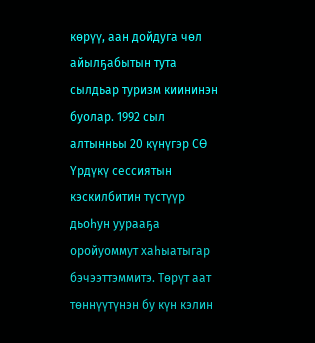көрүү, аан дойдуга чөл айылҕабытын тута сылдьар туризм киининэн буолар. 1992 сыл алтынньы 20 күнүгэр СӨ Үрдүкү сессиятын кэскилбитин түстүүр дьоһун уурааҕа оройуоммут хаһыатыгар бэчээттэммитэ. Төрүт аат төннүүтүнэн бу күн кэлин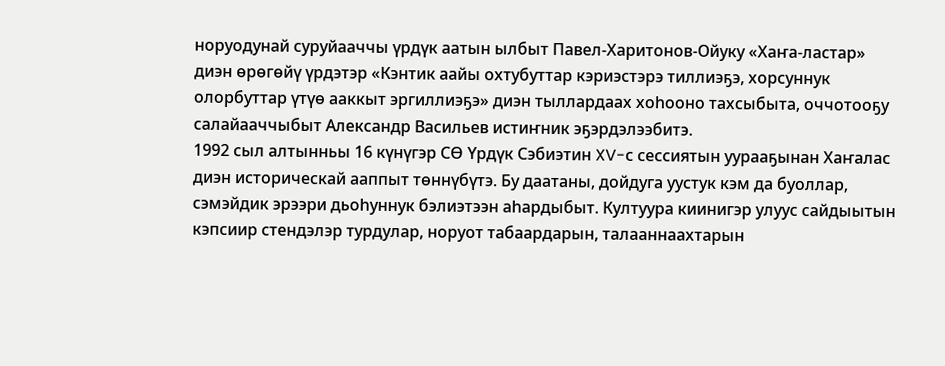норуодунай суруйааччы үрдүк аатын ылбыт Павел-Харитонов-Ойуку «Хаҥа-ластар» диэн өрөгөйү үрдэтэр «Кэнтик аайы охтубуттар кэриэстэрэ тиллиэҕэ, хорсуннук олорбуттар үтүө ааккыт эргиллиэҕэ» диэн тыллардаах хоһооно тахсыбыта, оччотооҕу салайааччыбыт Александр Васильев истиҥник эҕэрдэлээбитэ.
1992 сыл алтынньы 16 күнүгэр СӨ Үрдүк Сэбиэтин XV-с сессиятын уурааҕынан Хаҥалас диэн историческай ааппыт төннүбүтэ. Бу даатаны, дойдуга уустук кэм да буоллар, сэмэйдик эрээри дьоһуннук бэлиэтээн аһардыбыт. Култуура киинигэр улуус сайдыытын кэпсиир стендэлэр турдулар, норуот табаардарын, талааннаахтарын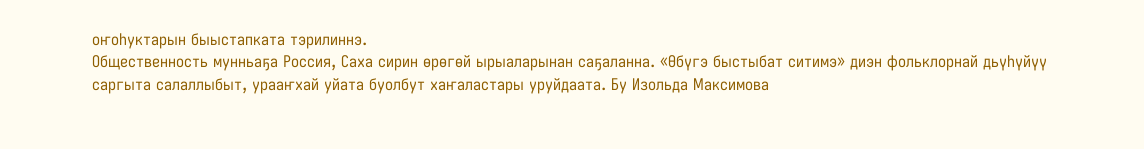оҥоһуктарын быыстапката тэрилиннэ.
Общественность мунньаҕа Россия, Саха сирин өрөгөй ырыаларынан саҕаланна. «Өбүгэ быстыбат ситимэ» диэн фольклорнай дьүһүйүү саргыта салаллыбыт, урааҥхай уйата буолбут хаҥаластары уруйдаата. Бу Изольда Максимова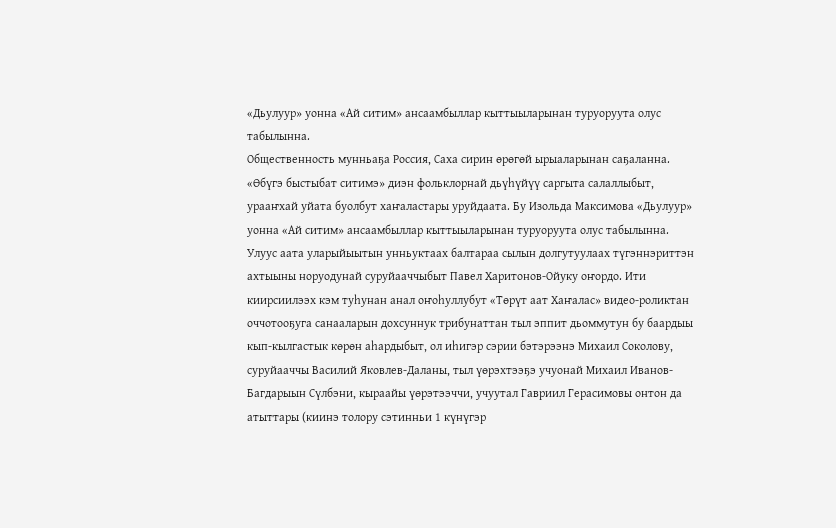«Дьулуур» уонна «Ай ситим» ансаамбыллар кыттыыларынан туруоруута олус табылынна.
Общественность мунньаҕа Россия, Саха сирин өрөгөй ырыаларынан саҕаланна. «Өбүгэ быстыбат ситимэ» диэн фольклорнай дьүһүйүү саргыта салаллыбыт, урааҥхай уйата буолбут хаҥаластары уруйдаата. Бу Изольда Максимова «Дьулуур» уонна «Ай ситим» ансаамбыллар кыттыыларынан туруоруута олус табылынна.
Улуус аата уларыйыытын унньуктаах балтараа сылын долгутуулаах түгэннэриттэн ахтыыны норуодунай суруйааччыбыт Павел Харитонов-Ойуку оҥордо. Ити киирсиилээх кэм туһунан анал оҥоһуллубут «Төрүт аат Хаҥалас» видео-роликтан оччотооҕуга санааларын дохсуннук трибунаттан тыл эппит дьоммутун бу баардыы кып-кылгастык көрөн аһардыбыт, ол иһигэр сэрии бэтэрээнэ Михаил Соколову, суруйааччы Василий Яковлев-Даланы, тыл үөрэхтээҕэ учуонай Михаил Иванов-Багдарыын Сүлбэни, кыраайы үөрэтээччи, учуутал Гавриил Герасимовы онтон да атыттары (киинэ толору сэтинньи 1 күнүгэр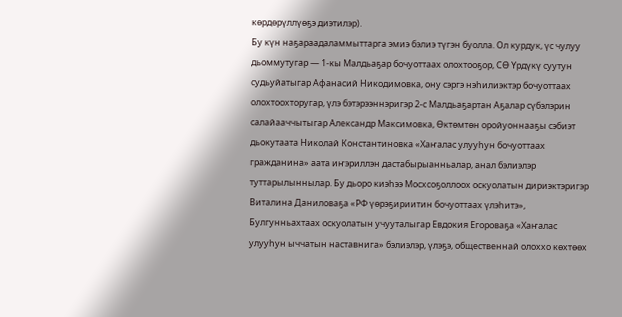көрдөрүллүөҕэ диэтилэр).
Бу күн наҕараадаламмыттарга эмиэ бэлиэ түгэн буолла. Ол курдук, үс чулуу дьоммутугар — 1-кы Малдьаҕар бочуоттаах олохтооҕор, СӨ Үрдүкү суутун судьуйатыгар Афанасий Никодимовка, ону сэргэ нэһилиэктэр бочуоттаах олохтоохторугар, үлэ бэтэрээннэригэр 2-с Малдьаҕартан Аҕалар сүбэлэрин салайааччытыгар Александр Максимовка, Өктөмтөн оройуоннааҕы сэбиэт дьокутаата Николай Константиновка «Хаҥалас улууһун бочуоттаах гражданина» аата иҥэриллэн дастабырыанньалар, анал бэлиэлэр туттарылыннылар. Бу дьоро киэһээ Мосхсоҕоллоох оскуолатын дириэктэригэр Виталина Даниловаҕа «РФ үөрэҕириитин бочуоттаах үлэһитэ», Булгунньахтаах оскуолатын учууталыгар Евдокия Егороваҕа «Хаҥалас улууһун ыччатын наставнига» бэлиэлэр, үлэҕэ, общественнай олоххо көхтөөх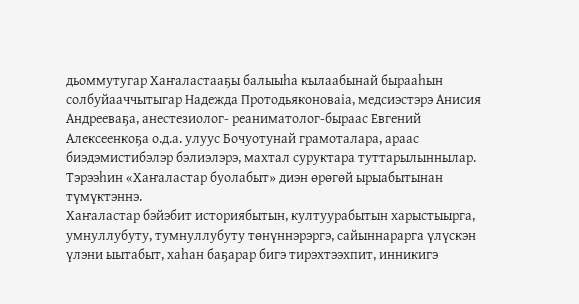дьоммутугар Хаҥаластааҕы балыыһа кылаабынай бырааһын солбуйааччытыгар Надежда Протодьяконоваіа, медсиэстэрэ Анисия Андрееваҕа, анестезиолог- реаниматолог-быраас Евгений Алексеенкоҕа о.д.а. улуус Бочуотунай грамоталара, араас биэдэмистибэлэр бэлиэлэрэ, махтал суруктара туттарылыннылар.
Тэрээһин «Хаҥаластар буолабыт» диэн өрөгөй ырыабытынан түмүктэннэ.
Хаҥаластар бэйэбит историябытын, култуурабытын харыстыырга, умнуллубуту, тумнуллубуту төнүннэрэргэ, сайыннарарга үлүскэн үлэни ыытабыт, хаһан баҕарар бигэ тирэхтээхпит, инникигэ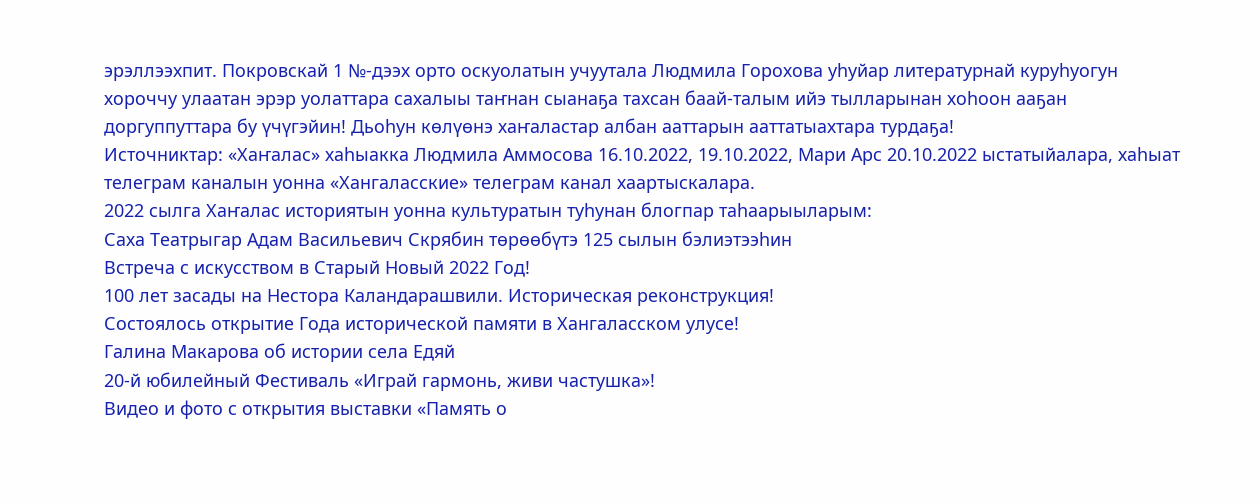эрэллээхпит. Покровскай 1 №-дээх орто оскуолатын учуутала Людмила Горохова уһуйар литературнай куруһуогун хороччу улаатан эрэр уолаттара сахалыы таҥнан сыанаҕа тахсан баай-талым ийэ тылларынан хоһоон ааҕан доргуппуттара бу үчүгэйин! Дьоһун көлүөнэ хаҥаластар албан ааттарын ааттатыахтара турдаҕа!
Источниктар: «Хаҥалас» хаһыакка Людмила Аммосова 16.10.2022, 19.10.2022, Мари Арс 20.10.2022 ыстатыйалара, хаһыат телеграм каналын уонна «Хангаласские» телеграм канал хаартыскалара.
2022 сылга Хаҥалас историятын уонна культуратын туһунан блогпар таһаарыыларым:
Саха Театрыгар Адам Васильевич Скрябин төрөөбүтэ 125 сылын бэлиэтээһин
Встреча с искусством в Старый Новый 2022 Год!
100 лет засады на Нестора Каландарашвили. Историческая реконструкция!
Состоялось открытие Года исторической памяти в Хангаласском улусе!
Галина Макарова об истории села Едяй
20-й юбилейный Фестиваль «Играй гармонь, живи частушка»!
Видео и фото с открытия выставки «Память о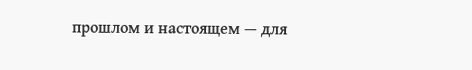прошлом и настоящем — для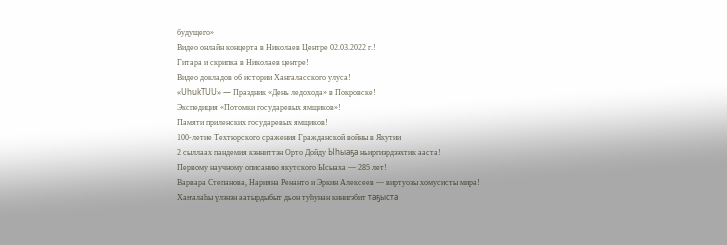будущего»
Видео онлайн концерта в Николаев Центре 02.03.2022 г.!
Гитара и скрипка в Николаев центре!
Видео докладов об истории Хангаласского улуса!
«UhukTUU» — Праздник «День ледохода» в Покровске!
Экспедиция «Потомки государевых ямщиков»!
Памяти приленских государевых ямщиков!
100-летие Техтюрского сражения Гражданской войны в Якутии
2 сыллаах пандемия кэнниттэн Орто Дойду Ыһыаҕа ньиргиэрдээхтик ааста!
Первому научному описанию якутского Ысыаха — 285 лет!
Варвара Степанова, Нарияна Ренанто и Эркин Алексеев — виртуозы хомусисты мира!
Хаҥалаһы үлэнэн аатырдыбыт дьон туһунан кинигэбит таҕыста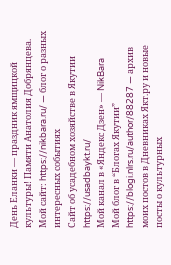День Еланки — праздник ямщицкой культуры! Памяти Анатолия Добрянцева.
Мой сайт: https://nikbara.ru/ — блог о разных интересных событиях
Сайт об усадебном хозяйстве в Якутии https://usadbaykt.ru/
Мой канал в «Яндекс Дзен» — NikBara
Мой блог в “Блогах Якутии” https://blogi.nlrs.ru/author/88287 — архив моих постов в Дневниках Якт.ру и новые посты о культурных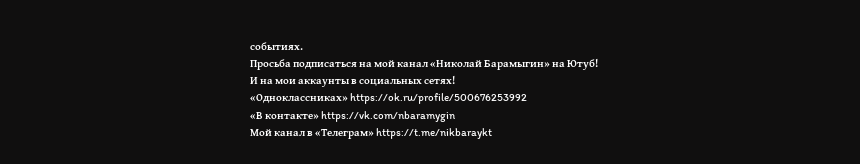событиях.
Просьба подписаться на мой канал «Николай Барамыгин» на Ютуб!
И на мои аккаунты в социальных сетях!
«Одноклассниках» https://ok.ru/profile/500676253992
«В контакте» https://vk.com/nbaramygin
Мой канал в «Телеграм» https://t.me/nikbaraykt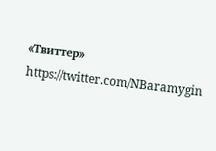«Твиттер» https://twitter.com/NBaramygin